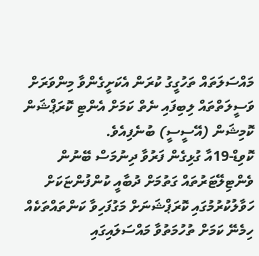މައްސަލަތައް ތަހުގީގު ކުރަން އެކަށީގެންވާ މިންވަރަށް ވަސީލަތްތައް ލިބިފައި ނެތް ކަމަށް އެންޓި ކޮރަޕްޝަން ކޮމިޝަން (އޭސީސީ) ބުނެފިއެވެ.
ކޮވިޑް-19އާ ގުޅިގެން ފަރުވާ ދިނުމަސް ބޭނުން ވެންޓިލޭޓަރުތައް ގަތުމަށް ދުބާއީ ކުންފުންޏަކަށް ހަވާލުކުރުމުގައި ކޮރަޕްޝަނަށް މަގުފަހިވާ ކަންތައްތަކެއް ހިމެނޭ ކަމަށް ތުހުމަތުވާ މައްސަލައިގައި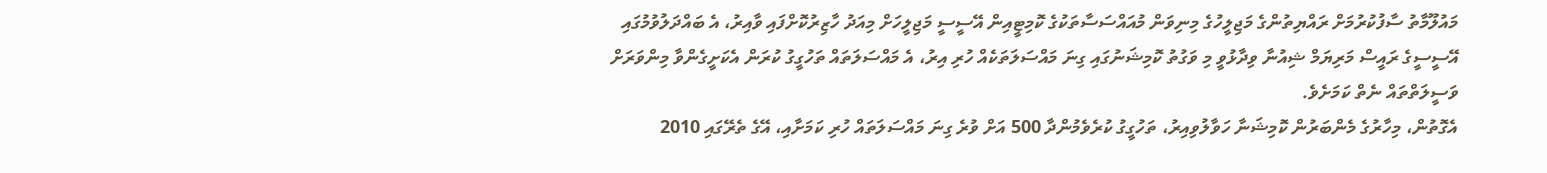މައުލޫމާތު ސާފުކުރުމަށް ރައްޔިތުންގެ މަޖިލީހުގެ މިނިވަން މުއައްސަސާތަކުގެ ކޮމިޓީއިން އޭސީސީ މަޖިލީހަށް މިއަދު ހާޒިރުކޮށްފައި ވާއިރު، އެ ބައްދަލުވުމުގައި އޭސީސީގެ ރައީސް މަރިޔަމް ޝިއުނާ ވިދާޅުވީ މި ވަގުތު ކޮމިޝަނުގައި ގިނަ މައްސަލަތަކެއް ހުރި އިރު، އެ މައްސަލަތައް ތަހުގީގު ކުރަން އެކަށީގެންވާ މިންވަރަށް ވަސީލަތްތައް ނެތް ކަމަށެވެ.
އެގޮތުން، މިހާރުގެ މެންބަރުން ކޮމިޝަނާ ހަވާލުވިއިރު، ތަހުގީގު ކުރެވެމުންދާ 500 އަށް ވުރެ ގިނަ މައްސަލަތައް ހުރި ކަމަށާއި، އޭގެ ތެރޭގައި 2010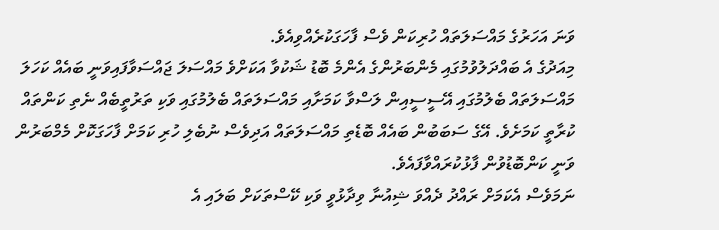ވަނަ އަހަރުގެ މައްސަލަތައް ހުރިކަން ވެސް ފާހަގަކުރެއްވިއެވެ.
މިއަދުގެ އެ ބައްދަލުވުމުގައި މެންބަރުންގެ އެންމެ ބޮޑު ޝަކުވާ އަކަށްވެ މައްސަލަ ޖައްސަވާފައިވަނީ ބައެއް ކަހަލަ މައްސަލަތައް ބެލުމުގައި އޭސީސީއިން ލަސްވާ ކަމަށާއި މައްސަލަތައް ބެލުމުގައި ވަކި ތަރުތީބެއް ނެތި ކަންތައް ކުރާތީ ކަމަށެވެ. އޭގެ ސަބަބުން ބައެއް ބޮޑެތި މައްސަލަތައް އަދިވެސް ނުބެލި ހުރި ކަމަށް ފާހަގަކޮށް މެމްބަރުން ވަނީ ކަންބޮޑުވުން ފާޅުކުރައްވާފައެވެ.
ނަމަވެސް އެކަމަށް ރައްދު ދެއްވަ ޝިއުނާ ވިދާޅުވީ ވަކި ކޭސްތަކަށް ބަލައި އެ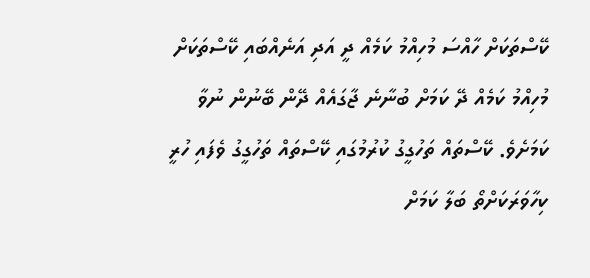ކޭސްތަކަށް ހާއްސަ މުހިއްމު ކަމެއް ދީ އަދި އަނެއްބައި ކޭސްތަކަށް މުހިއްމު ކަމެއް ދޭ ކަމަށް ބުނާނެ ޖާގައެއް ދޭން ބޭނުން ނުވާ ކަމަށެވެ. ކޭސްތައް ތަހުގީގު ކުރުމުގައި ކޭސްތައް ތަހުގީގު ވެފައި ހުރީ ކިހާވަރަކަށްތޯ ބަލާ ކަމަށް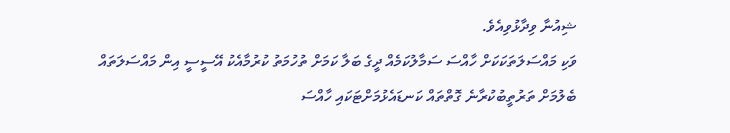ޝިއުނާ ވިދާޅުވިއެވެ.
ވަކި މައްސަލަތަކަކަށް ހާއްސަ ސަމާލުކަމެއް ދީގެ ބަލާ ކަމަށް ތުހުމަތު ކުރުމާއެކު އޭސީސީ އިން މައްސަލަތައް ބެލުމަށް ތަރުތީބުކުރާނެ ގޮތްތައް ކަނޑައެޅުމަށްޓަކައި ހާއްސަ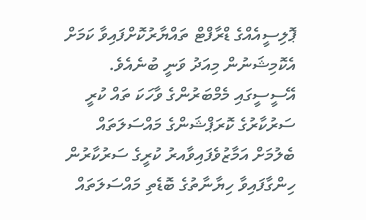ޕޮލިސީއެއްގެ ޑްރާފްޓް ތައްޔާރުކޮށްފައިވާ ކަމަށް އެކޮމިޝަނުން މިއަދު ވަނީ ބުނެއެވެ.
އޭސީސީގައި މެމްބަރުންގެ ވާހަކަ ތައް ކުރީ ސަރުކާރުގެ ކޮރަޕްޝަންގެ މައްސަލަތައް ބެލުމަށް އަމާޒުވެފައިވާއރު ކުރީގެ ސަރުކާރުން ހިންގާފައިވާ ހިޔާނާތުގެ ބޮޑެތި މައްސަލަތައް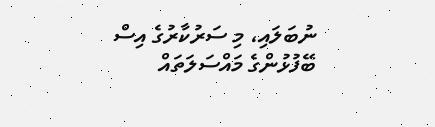ނުބަލައި، މި ސަރުކާރުގެ އިސް ބޭފުޅުންގެ މައްސަލަތައް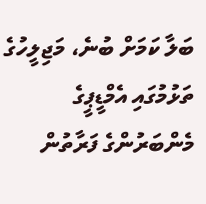ބަލާ ކަމަށް ބުނެ، މަޖިލީހުގެ ތަޅުމުގައި އެމްޑީޕީގެ މެންބަރުންގެ ފަރާތުން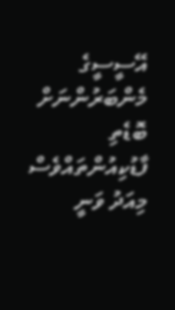އޭސީސީގެ މެންބަރުންނަށް ބޮޑެތި ފާޑުކިއުންތައްވެސް މިއަދު ވަނީ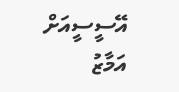އޭސީސީއަށް އަމާޒު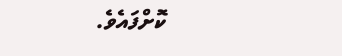ކޮށްފައެވެ.